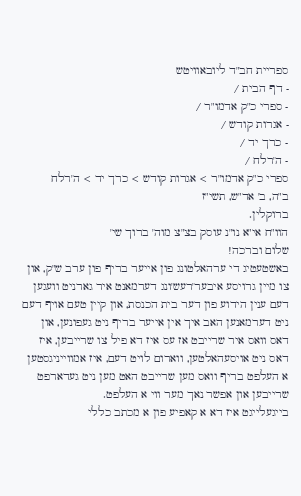ספריית חב"ד ליובאוויטש
- דף הבית /
- ספרי כ"ק אדמו"ר /
- אגרות קודש /
- כרך יד /
- ה'רלח /
ספרי כ"ק אדמו"ר > אגרות קודש > כרך יד > ה'רלח
ב"ה, ב' אד"ש, תשי"ז
ברוקלין.
הוו"ח אי"א נו"נ עוסק בצ"צ מוה' ברוך שי'
שלום וברכה!
באשטעטיג די ערהאלטונג פון אייער בריף פון ערב ש"ק, און צו מיין גרויסע איבער'רעש'ונג דערמאנט איר גארניט וועגען דעם ענין הידוע פון דער בית הכנסת, און קיין טעם אויף דעם ניט דערמאנען האב איך אין אייער בריף ניט געפונען, און דאס וואס איר שרייבט אז עס איז דא פיל צו שרייבען, איז דאס ניט אויסעהאלטען, ווארום לויט דעם, איז אמווייניגסטען א העלפט בריף וואס מען שרייבט האט מען ניט געדארפט שרייבען און אפשר נאך מער ווי א העלפט.
בייגעלייגט איז דא א קאפיע פון א מכתב כללי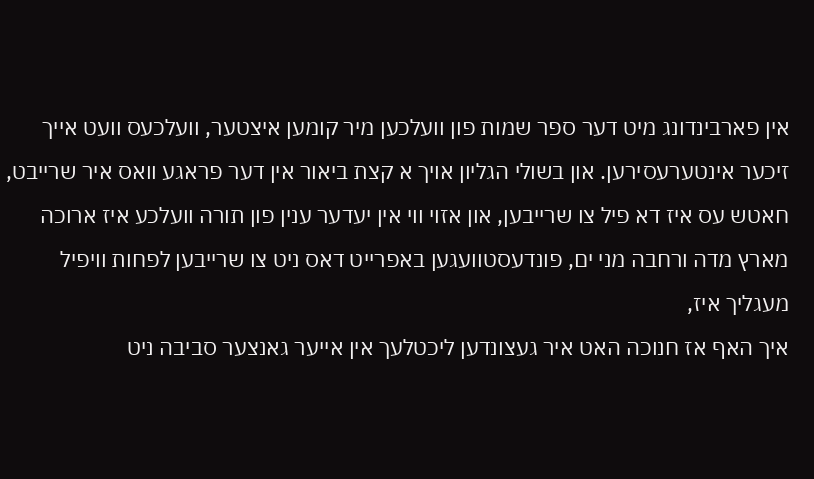אין פארבינדונג מיט דער ספר שמות פון וועלכען מיר קומען איצטער, וועלכעס וועט אייך זיכער אינטערעסירען. און בשולי הגליון אויך א קצת ביאור אין דער פראגע וואס איר שרייבט, חאטש עס איז דא פיל צו שרייבען, און אזוי ווי אין יעדער ענין פון תורה וועלכע איז ארוכה מארץ מדה ורחבה מני ים, פונדעסטוועגען באפרייט דאס ניט צו שרייבען לפחות וויפיל מעגליך איז,
איך האף אז חנוכה האט איר געצונדען ליכטלעך אין אייער גאנצער סביבה ניט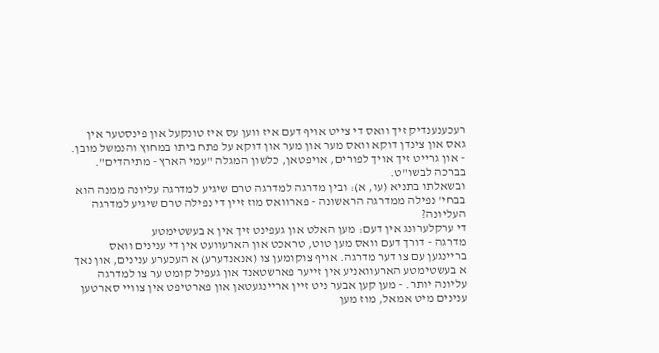רעכענענדיק זיך וואס די צייט אויף דעם איז ווען עס איז טונקעל און פינסטער אין גאס און צינדן דוקא וואס מער און מער און דוקא על פתח ביתו במחוץ והנמשל מובן. - און גרייט זיך אויך לפורים, אויפטאן, כלשון המגלה "עמי הארץ - מתיהדים".
בברכה לבשו"ט.
ובשאלתו בתניא (עו, א): ובין מדרגה למדרגה טרם שיגיע למדרגה עליונה ממנה הוא בבחי' נפילה ממדרגה הראשונה - פארוואס מוז זיין די נפילה טרם שיגיע למדרגה העליונה?
די ערקלערונג אין דעם: מען האלט און געפינט זיך אין א בעשטימטע
מדרגה - דורך דעם וואס מען טוט, טראכט און הארעוועט אין די ענינים וואס בריינגען עם צו דער מדרגה. אויף צוקומען צו (אנאנדערע) א העכערע ענינים, און נאך א בעשטימטע הארעוואניע אין זייער פארשטאנד און געפיל קומט ער צו למדרגה עליונה יותר. - מען קען אבער ניט זיין אריינגעטאן און פארטיפט אין צוויי סארטען ענינים מיט אמאל, מוז מען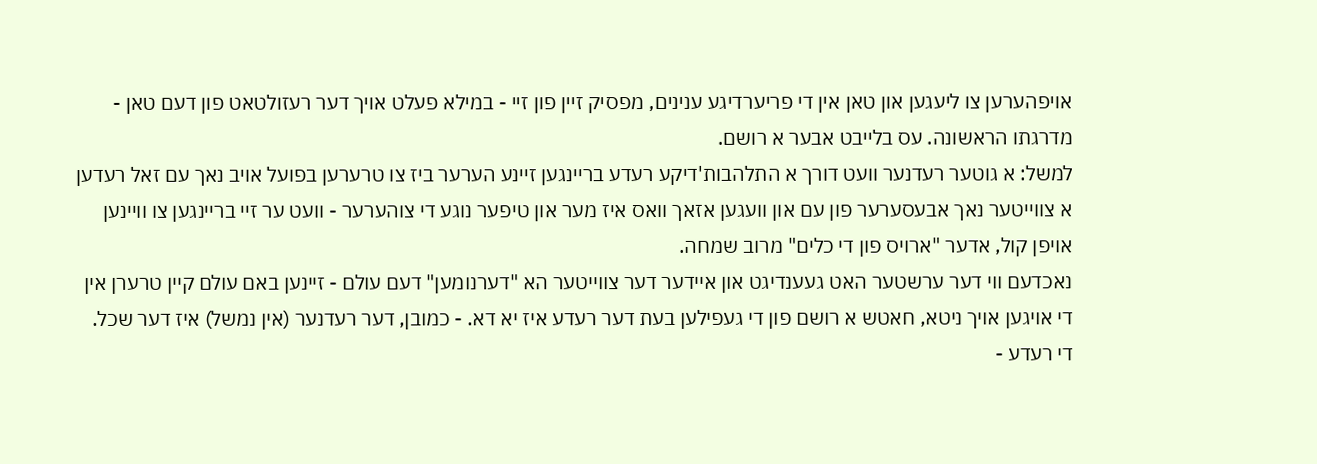אויפהערען צו ליעגען און טאן אין די פריערדיגע ענינים, מפסיק זיין פון זיי - במילא פעלט אויך דער רעזולטאט פון דעם טאן - מדרגתו הראשונה. עס בלייבט אבער א רושם.
למשל: א גוטער רעדנער וועט דורך א התלהבות'דיקע רעדע בריינגען זיינע הערער ביז צו טרערען בפועל אויב נאך עם זאל רעדען א צווייטער נאך אבעסערער פון עם און וועגען אזאך וואס איז מער און טיפער נוגע די צוהערער - וועט ער זיי בריינגען צו וויינען אויפן קול, אדער "ארויס פון די כלים" מרוב שמחה.
נאכדעם ווי דער ערשטער האט געענדיגט און איידער דער צווייטער הא "דערנומען" דעם עולם - זיינען באם עולם קיין טרערן אין די אויגען אויך ניטא, חאטש א רושם פון די געפילען בעת דער רעדע איז יא דא. - כמובן, דער רעדנער (אין נמשל) איז דער שכל.
די רעדע -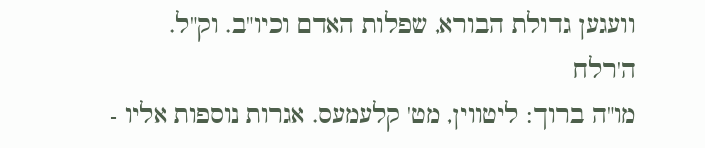וועגען גדולת הבורא, שפלות האדם וכיו"ב. וק"ל.
ה'רלח
מו"ה ברוך: ליטווין, מט' קלעמעס. אגרות נוספות אליו -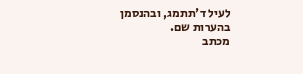לעיל ד'תתמג, ובהנסמן בהערות שם.
מכתב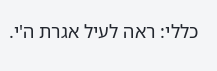כללי: ראה לעיל אגרת ה'י.